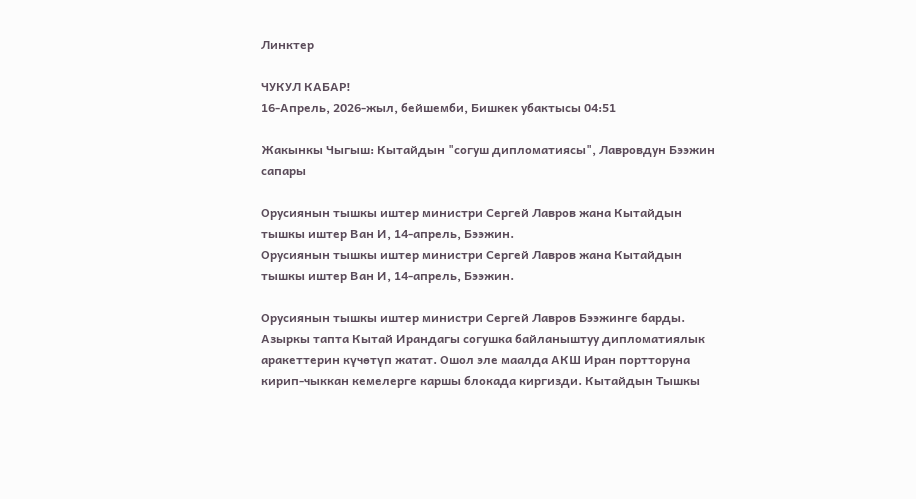Линктер

ЧУКУЛ КАБАР!
16-Апрель, 2026-жыл, бейшемби, Бишкек убактысы 04:51

Жакынкы Чыгыш: Кытайдын "согуш дипломатиясы", Лавровдун Бээжин сапары

Орусиянын тышкы иштер министри Сергей Лавров жана Кытайдын тышкы иштер Ван И, 14-апрель, Бээжин.
Орусиянын тышкы иштер министри Сергей Лавров жана Кытайдын тышкы иштер Ван И, 14-апрель, Бээжин.

Орусиянын тышкы иштер министри Сергей Лавров Бээжинге барды. Азыркы тапта Кытай Ирандагы согушка байланыштуу дипломатиялык аракеттерин күчөтүп жатат. Ошол эле маалда АКШ Иран портторуна кирип-чыккан кемелерге каршы блокада киргизди. Кытайдын Тышкы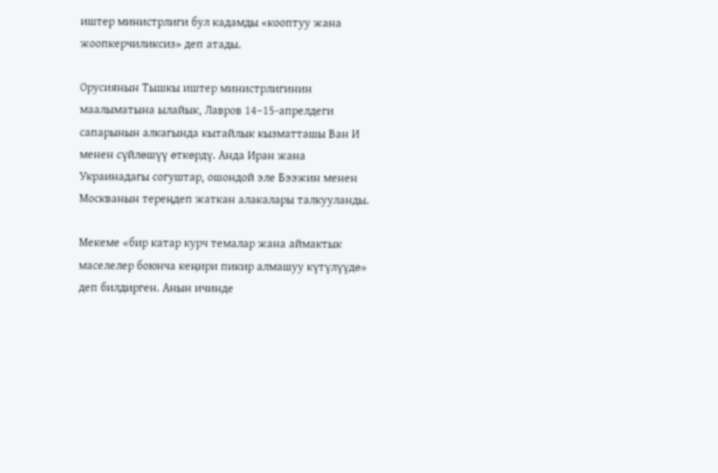иштер министрлиги бул кадамды «кооптуу жана жоопкерчиликсиз» деп атады.

Орусиянын Тышкы иштер министрлигинин маалыматына ылайык, Лавров 14–15-апрелдеги сапарынын алкагында кытайлык кызматташы Ван И менен сүйлөшүү өткөрдү. Анда Иран жана Украинадагы согуштар, ошондой эле Бээжин менен Москванын тереңдеп жаткан алакалары талкууланды.

Мекеме «бир катар курч темалар жана аймактык маселелер боюнча кеңири пикир алмашуу күтүлүүдө» деп билдирген. Анын ичинде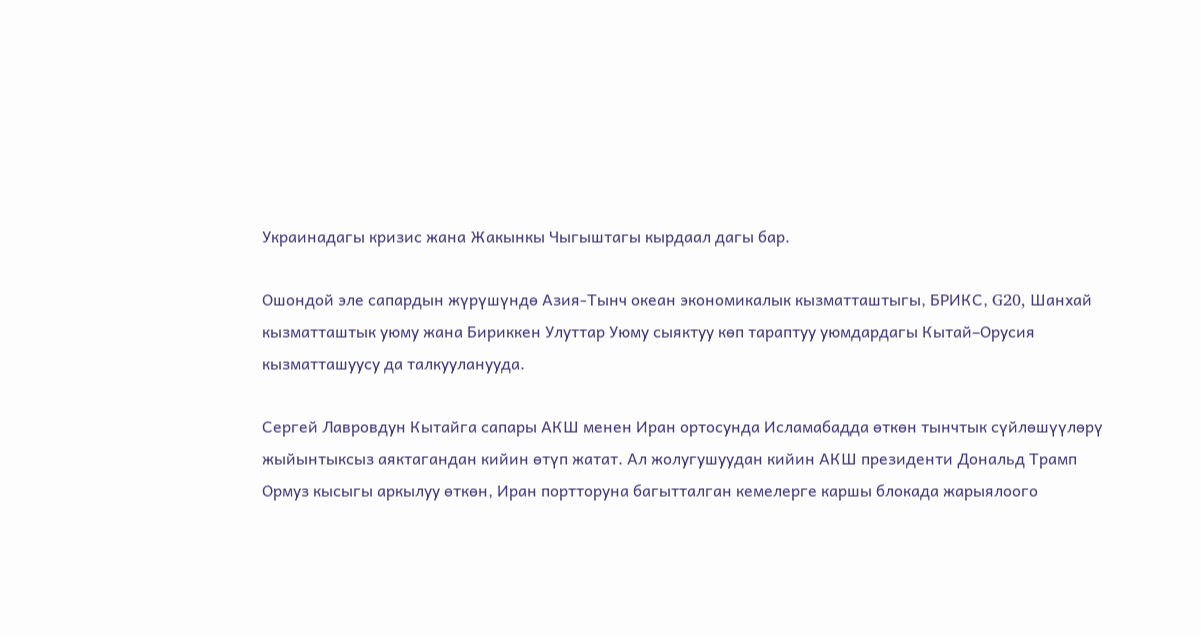Украинадагы кризис жана Жакынкы Чыгыштагы кырдаал дагы бар.

Ошондой эле сапардын жүрүшүндө Азия-Тынч океан экономикалык кызматташтыгы, БРИКС, G20, Шанхай кызматташтык уюму жана Бириккен Улуттар Уюму сыяктуу көп тараптуу уюмдардагы Кытай–Орусия кызматташуусу да талкууланууда.

Сергей Лавровдун Кытайга сапары АКШ менен Иран ортосунда Исламабадда өткөн тынчтык сүйлөшүүлөрү жыйынтыксыз аяктагандан кийин өтүп жатат. Ал жолугушуудан кийин АКШ президенти Дональд Трамп Ормуз кысыгы аркылуу өткөн, Иран портторуна багытталган кемелерге каршы блокада жарыялоого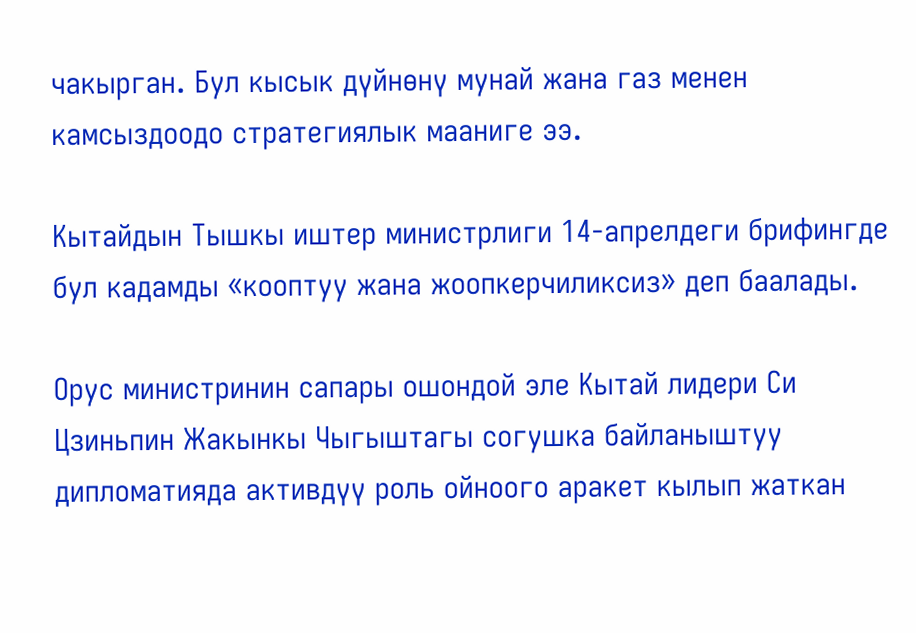чакырган. Бул кысык дүйнөнү мунай жана газ менен камсыздоодо стратегиялык мааниге ээ.

Кытайдын Тышкы иштер министрлиги 14-апрелдеги брифингде бул кадамды «кооптуу жана жоопкерчиликсиз» деп баалады.

Орус министринин сапары ошондой эле Кытай лидери Си Цзиньпин Жакынкы Чыгыштагы согушка байланыштуу дипломатияда активдүү роль ойноого аракет кылып жаткан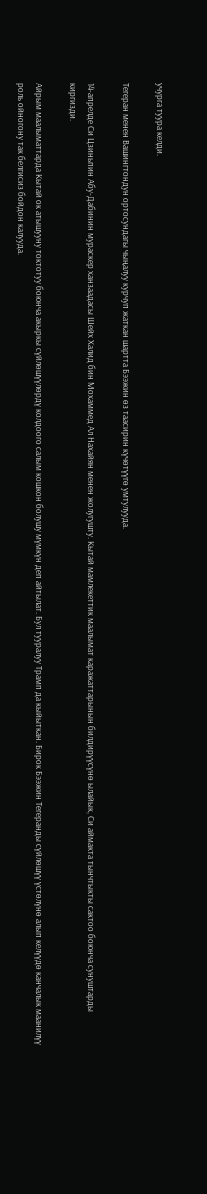учурга туура келди.

Тегеран менен Вашингтондун ортосундагы чыңалуу курчуп жаткан шартта Бээжин өз таасирин күчөтүүгө умтулууда.

14-апрелде Си Цзиньпин Абу-Дабинин мураскер ханзаадасы Шейх Халид бин Мохаммед Ал Нахайян менен жолугушту. Кытай мамлекеттик маалымат каражаттарынын билдирүүсүнө ылайык, Си аймакта тынчтыкты сактоо боюнча сунуштарды киргизди.

Айрым маалыматтарда Кытай ок атышууну токтотуу боюнча акыркы сүйлөшүүлөрдү колдоого салым кошкон болушу мүмкүн деп айтылат. Бул тууралуу Трамп да кыйыткан. Бирок Бээжин Тегеранды сүйлөшүү үстөлүнө алып келүүдө канчалык маанилүү роль ойногону так белгисиз бойдон калууда.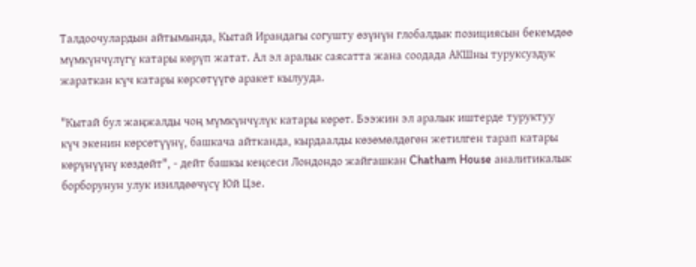Талдоочулардын айтымында, Кытай Ирандагы согушту өзүнүн глобалдык позициясын бекемдөө мүмкүнчүлүгү катары көрүп жатат. Ал эл аралык саясатта жана соодада АКШны туруксуздук жараткан күч катары көрсөтүүгө аракет кылууда.

"Кытай бул жаңжалды чоң мүмкүнчүлүк катары көрөт. Бээжин эл аралык иштерде туруктуу күч экенин көрсөтүүнү, башкача айтканда, кырдаалды көзөмөлдөгөн жетилген тарап катары көрүнүүнү көздөйт", - дейт башкы кеңсеси Лондондо жайгашкан Chatham House аналитикалык борборунун улук изилдөөчүсү Юй Цзе.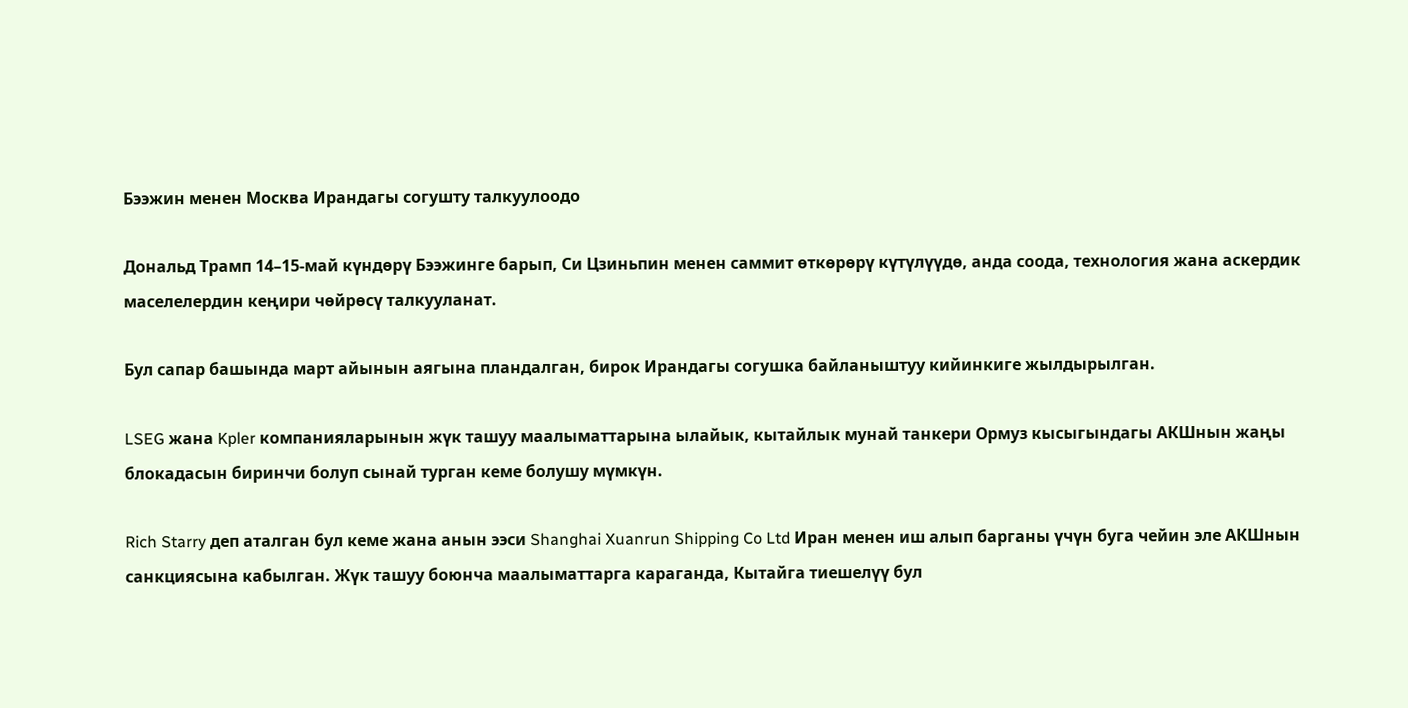Бээжин менен Москва Ирандагы согушту талкуулоодо

Дональд Трамп 14–15-май күндөрү Бээжинге барып, Си Цзиньпин менен саммит өткөрөрү күтүлүүдө, анда соода, технология жана аскердик маселелердин кеңири чөйрөсү талкууланат.

Бул сапар башында март айынын аягына пландалган, бирок Ирандагы согушка байланыштуу кийинкиге жылдырылган.

LSEG жана Kpler компанияларынын жүк ташуу маалыматтарына ылайык, кытайлык мунай танкери Ормуз кысыгындагы АКШнын жаңы блокадасын биринчи болуп сынай турган кеме болушу мүмкүн.

Rich Starry деп аталган бул кеме жана анын ээси Shanghai Xuanrun Shipping Co Ltd Иран менен иш алып барганы үчүн буга чейин эле АКШнын санкциясына кабылган. Жүк ташуу боюнча маалыматтарга караганда, Кытайга тиешелүү бул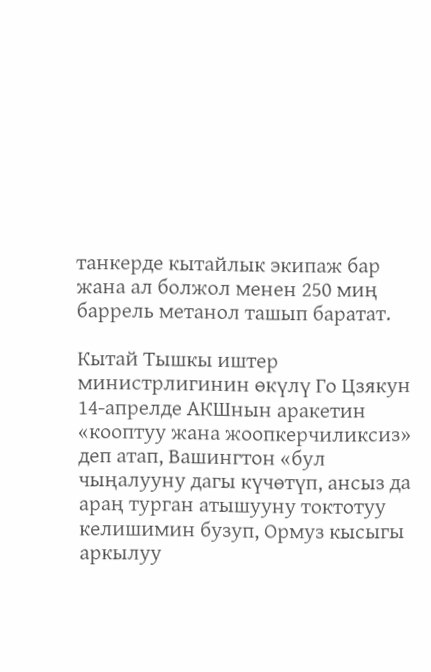танкерде кытайлык экипаж бар жана ал болжол менен 250 миң баррель метанол ташып баратат.

Кытай Тышкы иштер министрлигинин өкүлү Го Цзякун 14-апрелде АКШнын аракетин «кооптуу жана жоопкерчиликсиз» деп атап, Вашингтон «бул чыңалууну дагы күчөтүп, ансыз да араң турган атышууну токтотуу келишимин бузуп, Ормуз кысыгы аркылуу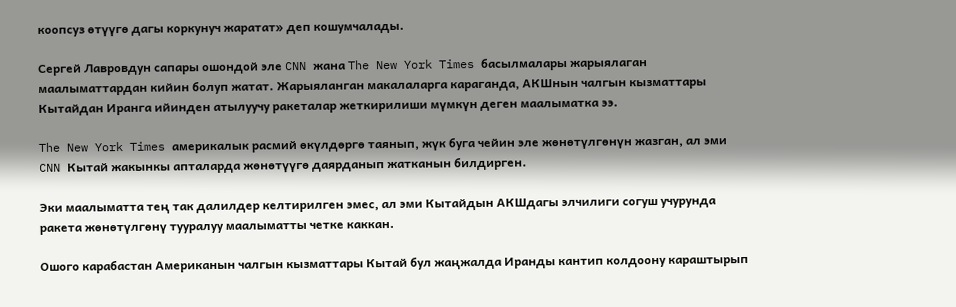коопсуз өтүүгө дагы коркунуч жаратат» деп кошумчалады.

Сергей Лавровдун сапары ошондой эле CNN жана The New York Times басылмалары жарыялаган маалыматтардан кийин болуп жатат. Жарыяланган макалаларга караганда, АКШнын чалгын кызматтары Кытайдан Иранга ийинден атылуучу ракеталар жеткирилиши мүмкүн деген маалыматка ээ.

The New York Times америкалык расмий өкүлдөргө таянып, жүк буга чейин эле жөнөтүлгөнүн жазган, ал эми CNN Кытай жакынкы апталарда жөнөтүүгө даярданып жатканын билдирген.

Эки маалыматта тең так далилдер келтирилген эмес, ал эми Кытайдын АКШдагы элчилиги согуш учурунда ракета жөнөтүлгөнү тууралуу маалыматты четке каккан.

Ошого карабастан Американын чалгын кызматтары Кытай бул жаңжалда Иранды кантип колдоону караштырып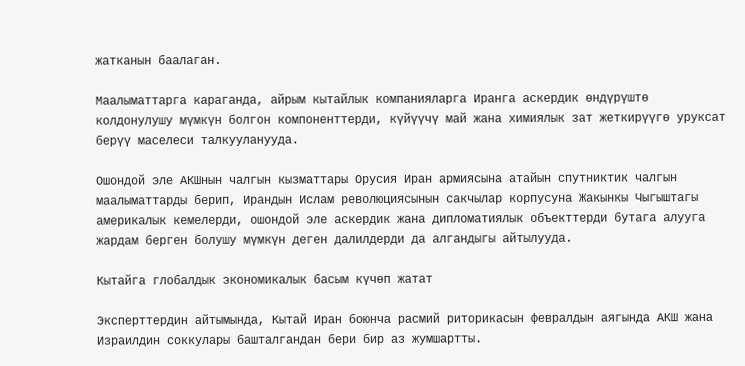жатканын баалаган.

Маалыматтарга караганда, айрым кытайлык компанияларга Иранга аскердик өндүрүштө колдонулушу мүмкүн болгон компоненттерди, күйүүчү май жана химиялык зат жеткирүүгө уруксат берүү маселеси талкууланууда.

Ошондой эле АКШнын чалгын кызматтары Орусия Иран армиясына атайын спутниктик чалгын маалыматтарды берип, Ирандын Ислам революциясынын сакчылар корпусуна Жакынкы Чыгыштагы америкалык кемелерди, ошондой эле аскердик жана дипломатиялык объекттерди бутага алууга жардам берген болушу мүмкүн деген далилдерди да алгандыгы айтылууда.

Кытайга глобалдык экономикалык басым күчөп жатат

Эксперттердин айтымында, Кытай Иран боюнча расмий риторикасын февралдын аягында АКШ жана Израилдин соккулары башталгандан бери бир аз жумшартты.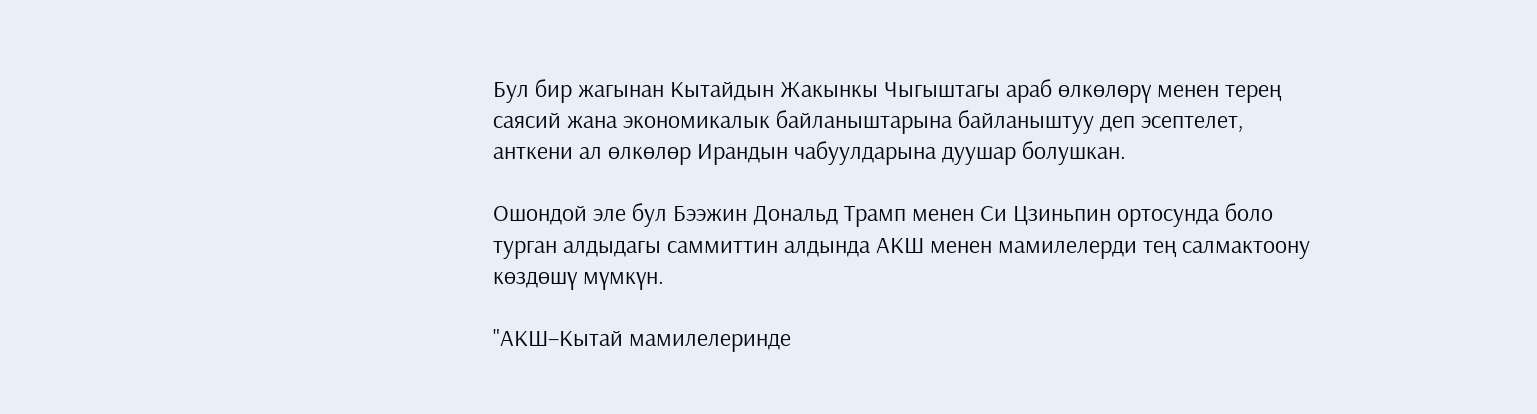Бул бир жагынан Кытайдын Жакынкы Чыгыштагы араб өлкөлөрү менен терең саясий жана экономикалык байланыштарына байланыштуу деп эсептелет, анткени ал өлкөлөр Ирандын чабуулдарына дуушар болушкан.

Ошондой эле бул Бээжин Дональд Трамп менен Си Цзиньпин ортосунда боло турган алдыдагы саммиттин алдында АКШ менен мамилелерди тең салмактоону көздөшү мүмкүн.

"АКШ–Кытай мамилелеринде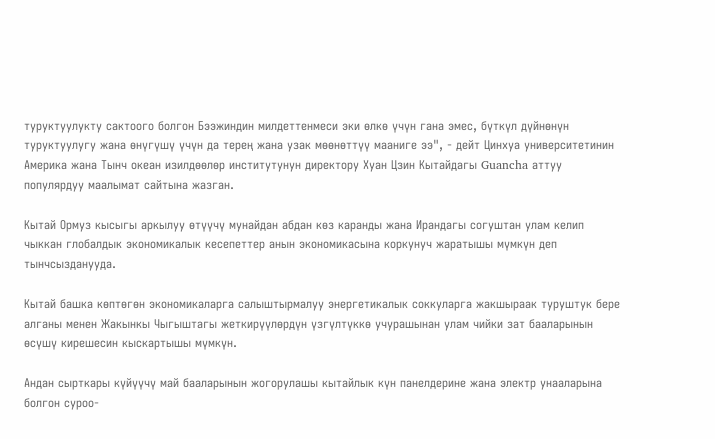туруктуулукту сактоого болгон Бээжиндин милдеттенмеси эки өлкө үчүн гана эмес, бүткүл дүйнөнүн туруктуулугу жана өнүгүшү үчүн да терең жана узак мөөнөттүү мааниге ээ", - дейт Цинхуа университетинин Америка жана Тынч океан изилдөөлөр институтунун директору Хуан Цзин Кытайдагы Guancha аттуу популярдуу маалымат сайтына жазган.

Кытай Ормуз кысыгы аркылуу өтүүчү мунайдан абдан көз каранды жана Ирандагы согуштан улам келип чыккан глобалдык экономикалык кесепеттер анын экономикасына коркунуч жаратышы мүмкүн деп тынчсызданууда.

Кытай башка көптөгөн экономикаларга салыштырмалуу энергетикалык соккуларга жакшыраак туруштук бере алганы менен Жакынкы Чыгыштагы жеткирүүлөрдүн үзгүлтүккө учурашынан улам чийки зат бааларынын өсүшү кирешесин кыскартышы мүмкүн.

Андан сырткары күйүүчү май бааларынын жогорулашы кытайлык күн панелдерине жана электр унааларына болгон суроо-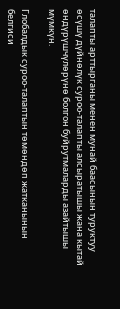талапты арттырганы менен мунай баасынын туруктуу өсүшү дүйнөлүк суроо-талапты алсыратышы жана кытай өндүрүшчүлөрүнө болгон буйрутмаларды азайтышы мүмкүн.

Глобалдык суроо-талаптын төмөндөп жатканынын белгиси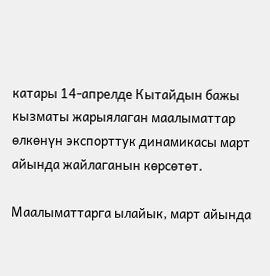катары 14-апрелде Кытайдын бажы кызматы жарыялаган маалыматтар өлкөнүн экспорттук динамикасы март айында жайлаганын көрсөтөт.

Маалыматтарга ылайык, март айында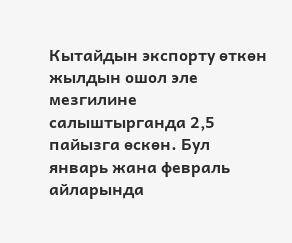Кытайдын экспорту өткөн жылдын ошол эле мезгилине салыштырганда 2,5 пайызга өскөн. Бул январь жана февраль айларында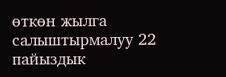өткөн жылга салыштырмалуу 22 пайыздык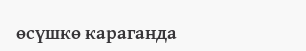өсүшкө караганда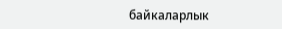байкаларлык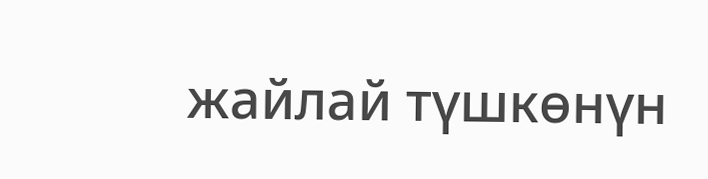жайлай түшкөнүн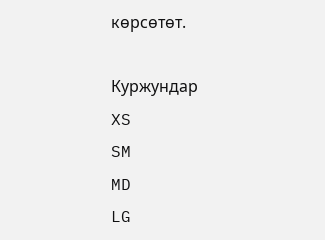көрсөтөт.

Куржундар
XS
SM
MD
LG